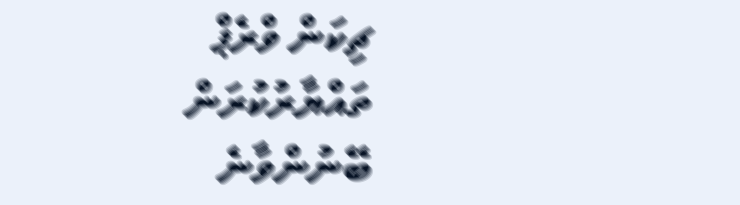ޗިކަން ވްރެޕް ތައްޔާރުކުރަން ބޭނުންވާނެ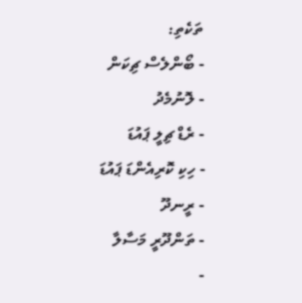ތަކެތި:
- ބޯންލެސް ޗިކަން
- ލޮނުމެދު
- ރެޑް ޗިލީ ޕައުޑަ
- ހިކި ކޮރިއެންޑަ ޕައުޑަ
- ރީނދޫ
- ތަންދޫރީ މަސާލާ
-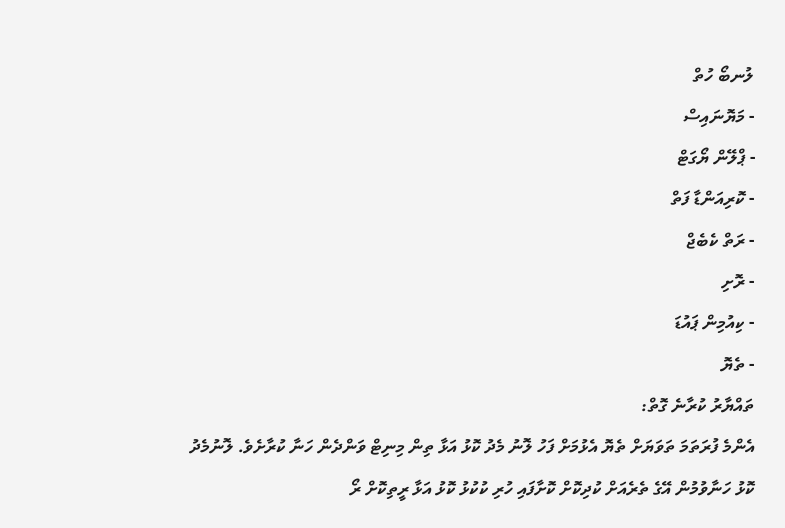ލުނބޯ ހުތް
- މަޔޮނައިސް
- ޕްލޭން ޔޯގަޓް
- ކޮރިއަންޑާ ފަތް
- ރަތް ކެބެޖް
- ރޮށި
- ކިއުމިން ޕައުޑަ
- ތެޔޮ
ތައްޔާރު ކުރާނެ ގޮތް:
އެންމެ ފުރަތަމަ ތަވަޔަށް ތެޔޮ އެޅުމަށް ފަހު ލޮނު މެދު ކޮޅު އަޅާ ތިން މިނިޓް ވަންދެން ހަނާ ކުރާށެވެ. ލޮނުމެދު ކޮޅު ހަނާވުމުން އޭގެ ތެރެއަށް ކުދިކޮށް ކޮށާފައި ހުރި ކުކުޅު ކޮޅު އަޅާ ރީތިކޮށް ރޯ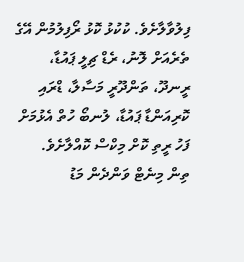ފިލުވާލާށެވެ. ކުކުޅު ކޮޅު ރޯފިލުމުން އޭގެ ތެރެއަށް ލޮނު، ރެޑް ޗިލީ ޕައުޑާ، ރީނދޫ، ތަންދޫރީ މަސާލާ، ޑްރައި ކޮރިއަންޑާ ޕައުޑާ، ލުނބޯ ހުތް އެޅުމަށް ފަހު ރީތި ކޮށް މިކްސް ކޮއްލާށެވެ.
ތިން މިނެޓް ވަންދެން މަޑު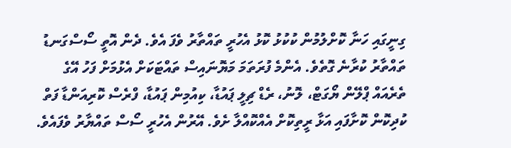ގިނީގައި ހަނާ ކޮށްލުމުން ކުކުޅު ކޮޅު އެހުރީ ތައްތާރު ވެފަ އެވެ. ދެން އޮތީ ސޯސްގަނޑު ތައްތާރު ކުރާނެ ގޮތެވެ. އެންމެ ފުރަތަމަ މަޔޮނައިސް ތައްޓަކަށް އެޅުމަށް ފަހު އޭގެ ތެރެއައް ޕްލޭން ޔޯގަޓް، ލޮނު، ރެޑް ޗިލީ ޕައުޑާ، ކިއުމިން ޕައުޑާ، ފްރެސް ކޮރިއަންޑާ ފަތް ކުދިކޮން ކޮށާފައި އަޅާ ރީތިކޮށް އެއްކޮއްލާ ށެވެ. އޭރުން އެހުރީ ސޯސް ތައްޔާރު ވެފައެވެ.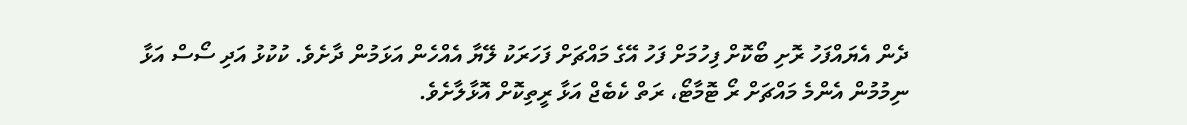ދެން އެޔައްފަހު ރޮށި ބޯކޮށް ފިހުމަށް ފަހު އޭގެ މައްޗަށް ފަހަރަކު ލޭޔާ އެއްހެން އަޅަމުން ދާށެވެ. ކުކުޅު އަދި ސޯސް އަޅާ ނިމުމުން އެންމެ މައްޗަށް ރޯ ޓޮމާޓޯ، ރަތް ކެބެޖް އަޅާ ރީތިކޮށް އޮޅާލާށެވެ.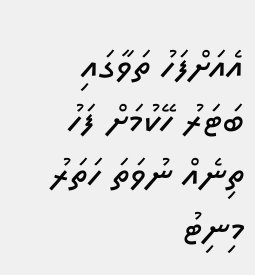އެއަށްފަހު ތަވާގައި ބަޓަރު ހޭކުމަށް ފަހު ތިނެއް ނުވަތަ ހަތަރު މިނިޓު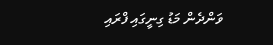ވަންދެން މަޑު ގިނީގައި ފްރައި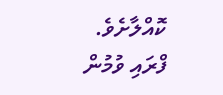ކޮއްލާށެވެ. ފްރައި ވުމުން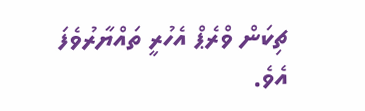ޗިކަން ވްރެޕް އެހުރީ ތައްޔާރުވެފަ އެވެ.